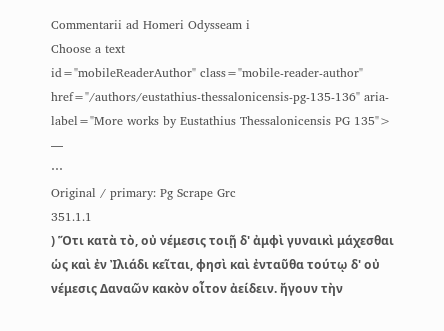Commentarii ad Homeri Odysseam i
Choose a text
id="mobileReaderAuthor" class="mobile-reader-author" href="/authors/eustathius-thessalonicensis-pg-135-136" aria-label="More works by Eustathius Thessalonicensis PG 135">
—
⋯
Original / primary: Pg Scrape Grc
351.1.1
) Ὅτι κατὰ τὸ, οὐ νέμεσις τοιῇ δ' ἀμφὶ γυναικὶ μάχεσθαι ὡς καὶ ἐν Ἰλιάδι κεῖται, φησὶ καὶ ἐνταῦθα τούτῳ δ' οὐ νέμεσις Δαναῶν κακὸν οἶτον ἀείδειν. ἤγουν τὴν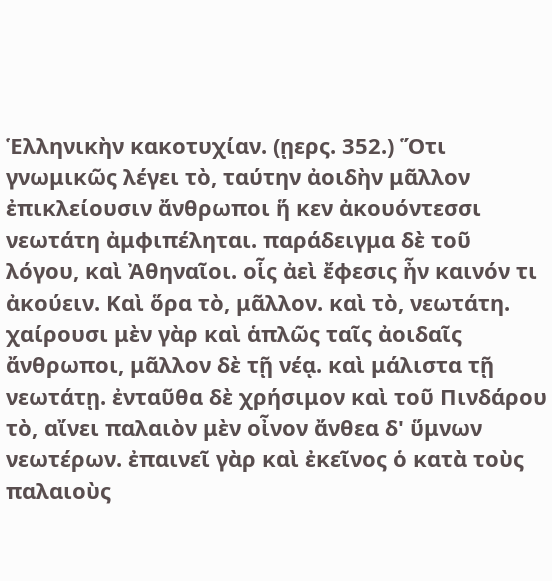Ἑλληνικὴν κακοτυχίαν. (ῃερς. 352.) Ὅτι γνωμικῶς λέγει τὸ, ταύτην ἀοιδὴν μᾶλλον ἐπικλείουσιν ἄνθρωποι ἥ κεν ἀκουόντεσσι νεωτάτη ἀμφιπέληται. παράδειγμα δὲ τοῦ λόγου, καὶ Ἀθηναῖοι. οἷς ἀεὶ ἔφεσις ἦν καινόν τι ἀκούειν. Καὶ ὅρα τὸ, μᾶλλον. καὶ τὸ, νεωτάτη. χαίρουσι μὲν γὰρ καὶ ἁπλῶς ταῖς ἀοιδαῖς ἄνθρωποι, μᾶλλον δὲ τῇ νέᾳ. καὶ μάλιστα τῇ νεωτάτῃ. ἐνταῦθα δὲ χρήσιμον καὶ τοῦ Πινδάρου τὸ, αἴνει παλαιὸν μὲν οἶνον ἄνθεα δ' ὕμνων νεωτέρων. ἐπαινεῖ γὰρ καὶ ἐκεῖνος ὁ κατὰ τοὺς παλαιοὺς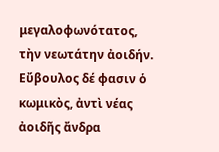μεγαλοφωνότατος, τὴν νεωτάτην ἀοιδήν. Εὔβουλος δέ φασιν ὁ κωμικὸς, ἀντὶ νέας ἀοιδῆς ἄνδρα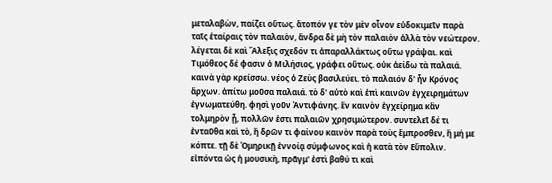μεταλαβὼν, παίζει οὕτως. ἄτοπόν γε τὸν μὲν οἶνον εὐδοκιμεῖν παρὰ ταῖς ἑταίραις τὸν παλαιὸν, ἄνδρα δὲ μὴ τὸν παλαιὸν ἀλλὰ τὸν νεώτερον. λέγεται δὲ καὶ Ἄλεξις σχεδόν τι ἀπαραλλάκτως οὕτω γράψαι. καὶ Τιμόθεος δέ φασιν ὁ Μιλήσιος, γράφει οὕτως. οὐκ ἀείδω τὰ παλαιά. καινὰ γὰρ κρείσσω. νέος ὁ Ζεὺς βασιλεύει. τὸ παλαιόν δ' ἦν Κρόνος ἄρχων. ἀπίτω μοῦσα παλαιά. τὸ δ' αὐτὸ καὶ ἐπὶ καινῶν ἐγχειρημάτων ἐγνωματεύθη. φησὶ γοῦν Ἀντιφάνης. ἓν καινὸν ἐγχείρημα κἂν τολμηρὸν ᾖ, πολλῶν ἐστι παλαιῶν χρησιμώτερον. συντελεῖ δέ τι ἐνταῦθα καὶ τὸ, ἢ δρῶν τι φαίνου καινὸν παρὰ τοὺς ἔμπροσθεν, ἢ μή με κόπτε. τῇ δὲ Ὁμηρικῇ ἐννοίᾳ σύμφωνος καὶ ἡ κατὰ τὸν Εὔπολιν. εἰπόντα ὡς ἡ μουσικὴ, πρᾶγμ' ἐστὶ βαθύ τι καὶ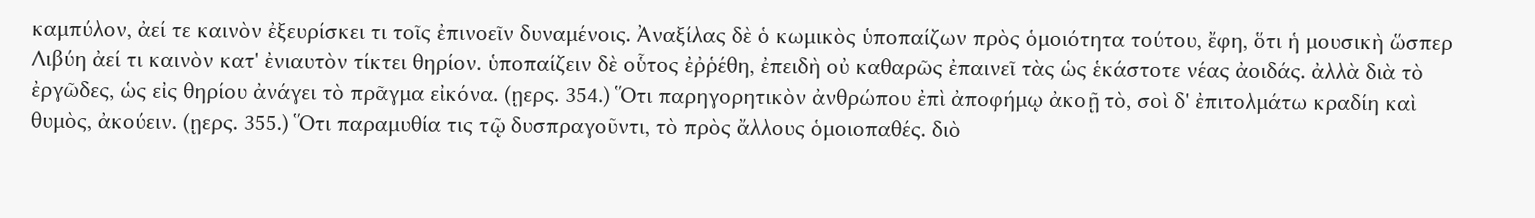καμπύλον, ἀεί τε καινὸν ἐξευρίσκει τι τοῖς ἐπινοεῖν δυναμένοις. Ἀναξίλας δὲ ὁ κωμικὸς ὑποπαίζων πρὸς ὁμοιότητα τούτου, ἔφη, ὅτι ἡ μουσικὴ ὥσπερ Λιβύη ἀεί τι καινὸν κατ' ἐνιαυτὸν τίκτει θηρίον. ὑποπαίζειν δὲ οὗτος ἐῤῥέθη, ἐπειδὴ οὐ καθαρῶς ἐπαινεῖ τὰς ὡς ἑκάστοτε νέας ἀοιδάς. ἀλλὰ διὰ τὸ ἐργῶδες, ὡς εἰς θηρίου ἀνάγει τὸ πρᾶγμα εἰκόνα. (ῃερς. 354.) Ὅτι παρηγορητικὸν ἀνθρώπου ἐπὶ ἀποφήμῳ ἀκοῇ τὸ, σοὶ δ' ἐπιτολμάτω κραδίη καὶ θυμὸς, ἀκούειν. (ῃερς. 355.) Ὅτι παραμυθία τις τῷ δυσπραγοῦντι, τὸ πρὸς ἄλλους ὁμοιοπαθές. διὸ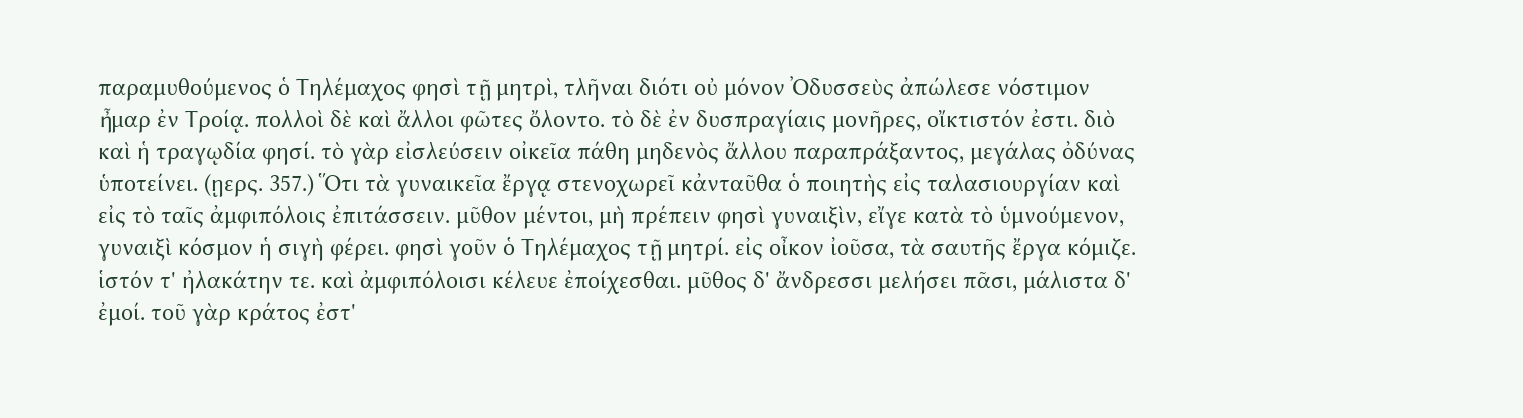παραμυθούμενος ὁ Τηλέμαχος φησὶ τῇ μητρὶ, τλῆναι διότι οὐ μόνον Ὀδυσσεὺς ἀπώλεσε νόστιμον ἦμαρ ἐν Τροίᾳ. πολλοὶ δὲ καὶ ἄλλοι φῶτες ὄλοντο. τὸ δὲ ἐν δυσπραγίαις μονῆρες, οἴκτιστόν ἐστι. διὸ καὶ ἡ τραγῳδία φησί. τὸ γὰρ εἰσλεύσειν οἰκεῖα πάθη μηδενὸς ἄλλου παραπράξαντος, μεγάλας ὀδύνας ὑποτείνει. (ῃερς. 357.) Ὅτι τὰ γυναικεῖα ἔργᾳ στενοχωρεῖ κἀνταῦθα ὁ ποιητὴς εἰς ταλασιουργίαν καὶ εἰς τὸ ταῖς ἀμφιπόλοις ἐπιτάσσειν. μῦθον μέντοι, μὴ πρέπειν φησὶ γυναιξὶν, εἴγε κατὰ τὸ ὑμνούμενον, γυναιξὶ κόσμον ἡ σιγὴ φέρει. φησὶ γοῦν ὁ Τηλέμαχος τῇ μητρί. εἰς οἶκον ἰοῦσα, τὰ σαυτῆς ἔργα κόμιζε. ἱστόν τ' ἠλακάτην τε. καὶ ἀμφιπόλοισι κέλευε ἐποίχεσθαι. μῦθος δ' ἄνδρεσσι μελήσει πᾶσι, μάλιστα δ' ἐμοί. τοῦ γὰρ κράτος ἐστ'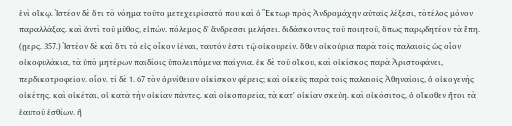ἐνὶ οἴκῳ. Ἰστέον δὲ ὅτι τὸ νόημα τοῦτο μετεχειρίσατό που καὶ ὁ Ἕκτωρ πρὸς Ἀνδρομάχην αὐταῖς λέξεσι, τὸτέλος μόνον παραλλάξας. καὶ ἀντὶ τοῦ μῦθος, εἰπών. πόλεμος δ' ἄνδρεσσι μελήσει. διδάσκοντος τοῦ ποιητοῦ, ὅπως παρῳδητέον τὰ ἔπη. (ῃερς. 357.) Ἰστέον δὲ καὶ ὅτι τὸ εἰς οἶκον ἰέναι, ταυτόν ἐστι τῷ οἰκουρεῖν. ὅθεν οἰκούρια παρὰ τοῖς παλαιοῖς ὡς οἷον οἰκοφυλάκια, τὰ ὑπὸ μητέρων παιδίοις ὑπολειπόμενα παίγνια. ἐκ δὲ τοῦ οἴκου, καὶ οἰκίσκος παρὰ Ἀριστοφάνει, περδικοτροφεῖον. οἷον. τί δὲ 1. 67 τὸν ὀρνίθειον οἰκίσκον φέρεις; καὶ οἰκεὺς παρὰ τοῖς παλαιοῖς Ἀθηναίοις, ὁ οἰκογενὴς οἰκέτης. καὶ οἰκέται, οἱ κατὰ τὴν οἰκίαν πάντες. καὶ οἰκοπορεῖα, τὰ κατ' οἰκίαν σκεύη. καὶ οἰκόσιτος, ὁ οἴκοθεν ἤτοι τὰ ἑαυτοῦ ἐσθίων. ἢ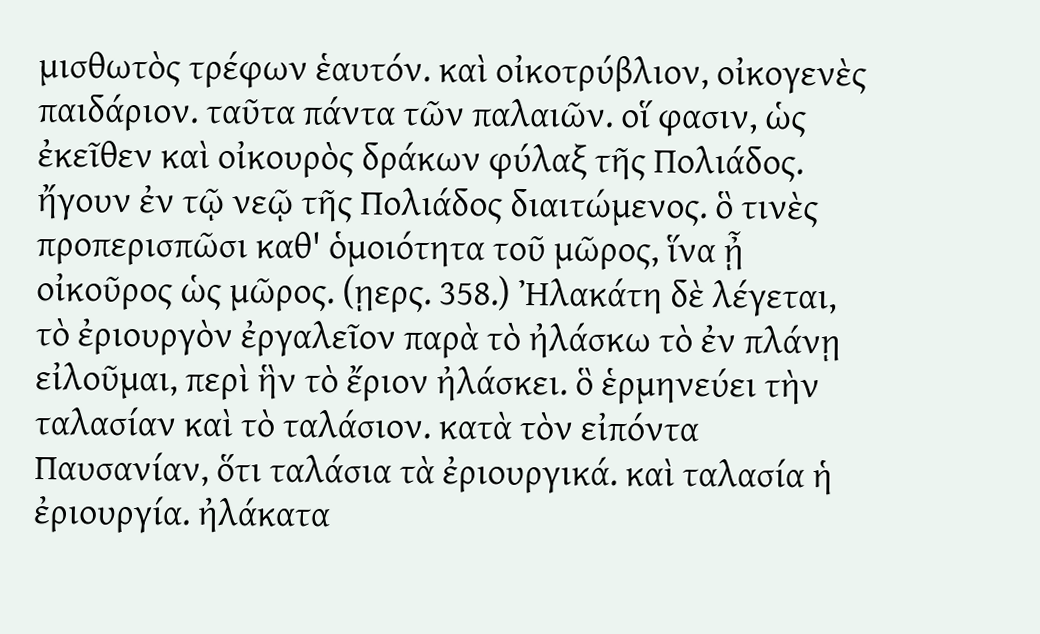μισθωτὸς τρέφων ἑαυτόν. καὶ οἰκοτρύβλιον, οἰκογενὲς παιδάριον. ταῦτα πάντα τῶν παλαιῶν. οἵ φασιν, ὡς ἐκεῖθεν καὶ οἰκουρὸς δράκων φύλαξ τῆς Πολιάδος. ἤγουν ἐν τῷ νεῷ τῆς Πολιάδος διαιτώμενος. ὃ τινὲς προπερισπῶσι καθ' ὁμοιότητα τοῦ μῶρος, ἵνα ᾖ οἰκοῦρος ὡς μῶρος. (ῃερς. 358.) Ἠλακάτη δὲ λέγεται, τὸ ἐριουργὸν ἐργαλεῖον παρὰ τὸ ἠλάσκω τὸ ἐν πλάνῃ εἰλοῦμαι, περὶ ἣν τὸ ἔριον ἠλάσκει. ὃ ἑρμηνεύει τὴν ταλασίαν καὶ τὸ ταλάσιον. κατὰ τὸν εἰπόντα Παυσανίαν, ὅτι ταλάσια τὰ ἐριουργικά. καὶ ταλασία ἡ ἐριουργία. ἠλάκατα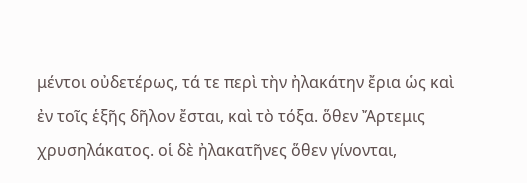μέντοι οὐδετέρως, τά τε περὶ τὴν ἠλακάτην ἔρια ὡς καὶ ἐν τοῖς ἑξῆς δῆλον ἔσται, καὶ τὸ τόξα. ὅθεν Ἄρτεμις χρυσηλάκατος. οἱ δὲ ἠλακατῆνες ὅθεν γίνονται,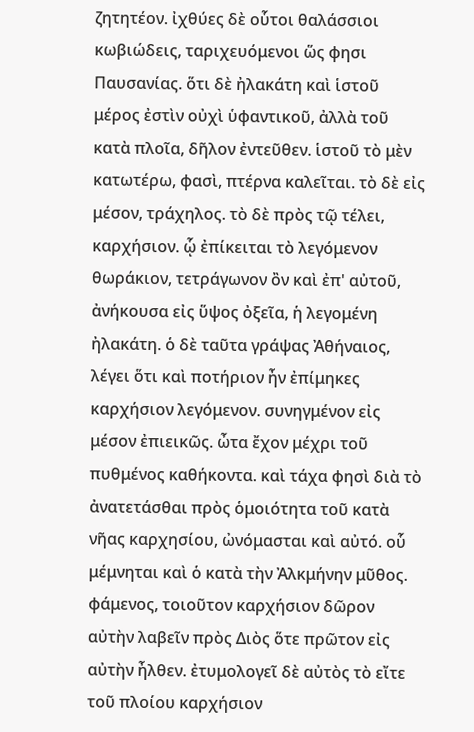ζητητέον. ἰχθύες δὲ οὗτοι θαλάσσιοι κωβιώδεις, ταριχευόμενοι ὥς φησι Παυσανίας. ὅτι δὲ ἠλακάτη καὶ ἱστοῦ μέρος ἐστὶν οὐχὶ ὑφαντικοῦ, ἀλλὰ τοῦ κατὰ πλοῖα, δῆλον ἐντεῦθεν. ἱστοῦ τὸ μὲν κατωτέρω, φασὶ, πτέρνα καλεῖται. τὸ δὲ εἰς μέσον, τράχηλος. τὸ δὲ πρὸς τῷ τέλει, καρχήσιον. ᾧ ἐπίκειται τὸ λεγόμενον θωράκιον, τετράγωνον ὂν καὶ ἐπ' αὐτοῦ, ἀνήκουσα εἰς ὕψος ὀξεῖα, ἡ λεγομένη ἠλακάτη. ὁ δὲ ταῦτα γράψας Ἀθήναιος, λέγει ὅτι καὶ ποτήριον ἦν ἐπίμηκες καρχήσιον λεγόμενον. συνηγμένον εἰς μέσον ἐπιεικῶς. ὦτα ἔχον μέχρι τοῦ πυθμένος καθήκοντα. καὶ τάχα φησὶ διὰ τὸ ἀνατετάσθαι πρὸς ὁμοιότητα τοῦ κατὰ νῆας καρχησίου, ὠνόμασται καὶ αὐτό. οὗ μέμνηται καὶ ὁ κατὰ τὴν Ἀλκμήνην μῦθος. φάμενος, τοιοῦτον καρχήσιον δῶρον αὐτὴν λαβεῖν πρὸς Διὸς ὅτε πρῶτον εἰς αὐτὴν ἦλθεν. ἐτυμολογεῖ δὲ αὐτὸς τὸ εἴτε τοῦ πλοίου καρχήσιον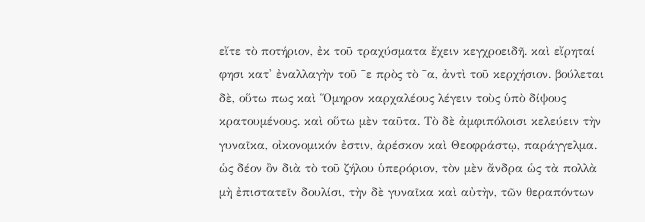εἴτε τὸ ποτήριον, ἐκ τοῦ τραχύσματα ἔχειν κεγχροειδῆ. καὶ εἴρηταί φησι κατ' ἐναλλαγὴν τοῦ ˉε πρὸς τὸ ˉα, ἀντὶ τοῦ κερχήσιον. βούλεται δὲ, οὕτω πως καὶ Ὅμηρον καρχαλέους λέγειν τοὺς ὑπὸ δίψους κρατουμένους. καὶ οὕτω μὲν ταῦτα. Τὸ δὲ ἀμφιπόλοισι κελεύειν τὴν γυναῖκα, οἰκονομικόν ἐστιν, ἀρέσκον καὶ Θεοφράστῳ, παράγγελμα. ὡς δέον ὂν διὰ τὸ τοῦ ζήλου ὑπερόριον, τὸν μὲν ἄνδρα ὡς τὰ πολλὰ μὴ ἐπιστατεῖν δουλίσι, τὴν δὲ γυναῖκα καὶ αὐτὴν, τῶν θεραπόντων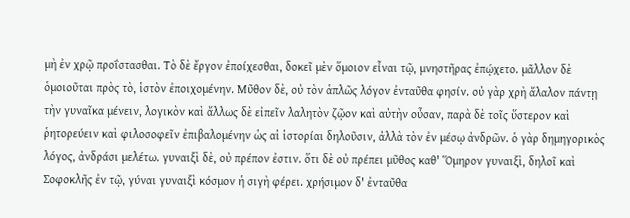μὴ ἐν χρῷ προΐστασθαι. Τὸ δὲ ἔργον ἐποίχεσθαι, δοκεῖ μὲν ὅμοιον εἶναι τῷ, μνηστῆρας ἐπῴχετο. μᾶλλον δὲ ὁμοιοῦται πρὸς τὸ, ἱστὸν ἐποιχομένην. Μῦθον δὲ, οὐ τὸν ἁπλῶς λόγον ἐνταῦθα φησίν. οὐ γὰρ χρὴ ἄλαλον πάντῃ τὴν γυναῖκα μένειν, λογικὸν καὶ ἄλλως δὲ εἰπεῖν λαλητὸν ζῷον καὶ αὐτὴν οὖσαν, παρὰ δὲ τοῖς ὕστερον καὶ ῥητορεύειν καὶ φιλοσοφεῖν ἐπιβαλομένην ὡς αἱ ἱστορίαι δηλοῦσιν, ἀλλὰ τὸν ἐν μέσῳ ἀνδρῶν. ὁ γὰρ δημηγορικὸς λόγος, ἀνδράσι μελέτω. γυναιξὶ δὲ, οὐ πρέπον ἐστιν. ὅτι δὲ οὐ πρέπει μῦθος καθ' Ὅμηρον γυναιξὶ, δηλοῖ καὶ Σοφοκλῆς ἐν τῷ, γύναι γυναιξὶ κόσμον ἡ σιγὴ φέρει. χρήσιμον δ' ἐνταῦθα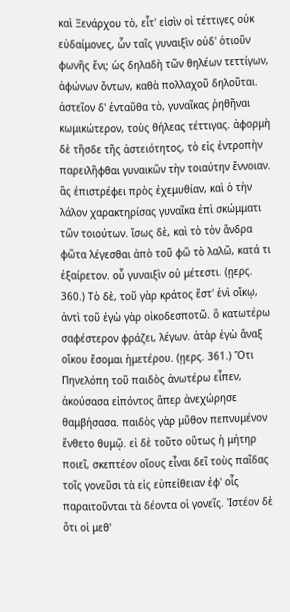καὶ Ξενάρχου τὸ, εἶτ' εἰσὶν οἱ τέττιγες οὐκ εὐδαίμονες, ὧν ταῖς γυναιξὶν οὐδ' ὁτιοῦν φωνῆς ἔνι; ὡς δηλαδὴ τῶν θηλέων τεττίγων, ἀφώνων ὄντων, καθὰ πολλαχοῦ δηλοῦται. ἀστεῖον δ' ἐνταῦθα τὸ, γυναῖκας ῥηθῆναι κωμικώτερον, τοὺς θήλεας τέττιγας. ἀφορμὴ δὲ τῆσδε τῆς ἀστειότητος, τὸ εἰς ἐντροπὴν παρειλῆφθαι γυναικῶν τὴν τοιαύτην ἔννοιαν. ἃς ἐπιστρέφει πρὸς ἐχεμυθίαν, καὶ ὁ τὴν λάλον χαρακτηρίσας γυναῖκα ἐπὶ σκώμματι τῶν τοιούτων. ἴσως δὲ, καὶ τὸ τὸν ἄνδρα φῶτα λέγεσθαι ἀπὸ τοῦ φῶ τὸ λαλῶ, κατά τι ἐξαίρετον. οὗ γυναιξὶν οὐ μέτεστι. (ῃερς. 360.) Τὸ δὲ, τοῦ γὰρ κράτος ἔστ' ἐνὶ οἴκῳ, ἀντὶ τοῦ ἐγὼ γὰρ οἰκοδεσποτῶ. ὃ κατωτέρω σαφέστερον φράζει, λέγων. ἀτὰρ ἐγὼ ἄναξ οἴκου ἔσομαι ἡμετέρου. (ῃερς. 361.) Ὅτι Πηνελόπη τοῦ παιδὸς ἀνωτέρω εἶπεν, ἀκούσασα εἰπόντος ἅπερ ἀνεχώρησε θαμβήσασα. παιδὸς γὰρ μῦθον πεπνυμένον ἔνθετο θυμῷ. εἰ δὲ τοῦτο οὕτως ἡ μήτηρ ποιεῖ, σκεπτέον οἵους εἶναι δεῖ τοὺς παῖδας τοῖς γονεῦσι τὰ εἰς εὐπείθειαν ἐφ' οἷς παραιτοῦνται τὰ δέοντα οἱ γονεῖς. Ἰστέον δὲ ὅτι οἱ μεθ'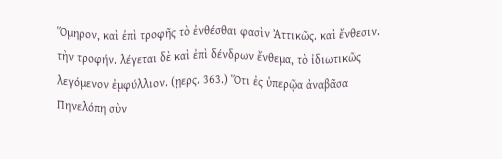Ὅμηρον, καὶ ἐπὶ τροφῆς τὸ ἐνθέσθαι φασὶν Ἀττικῶς. καὶ ἔνθεσιν. τὴν τροφήν. λέγεται δὲ καὶ ἐπὶ δένδρων ἔνθεμα, τὸ ἰδιωτικῶς λεγόμενον ἐμφύλλιον. (ῃερς. 363.) Ὅτι ἐς ὑπερῷα ἀναβᾶσα Πηνελόπη σὺν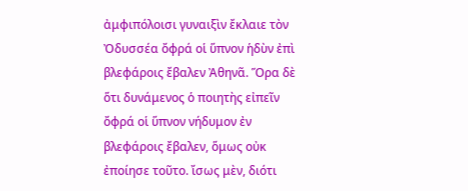ἀμφιπόλοισι γυναιξὶν ἔκλαιε τὸν Ὀδυσσέα ὄφρά οἱ ὕπνον ἡδὺν ἐπὶ βλεφάροις ἔβαλεν Ἀθηνᾶ. Ὅρα δὲ ὅτι δυνάμενος ὁ ποιητὴς εἰπεῖν ὄφρά οἱ ὕπνον νήδυμον ἐν βλεφάροις ἔβαλεν, ὅμως οὐκ ἐποίησε τοῦτο. ἴσως μὲν, διότι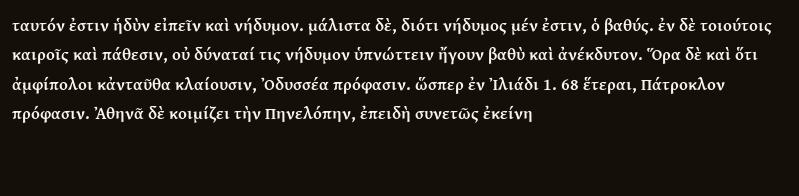ταυτόν ἐστιν ἡδὺν εἰπεῖν καὶ νήδυμον. μάλιστα δὲ, διότι νήδυμος μέν ἐστιν, ὁ βαθύς. ἐν δὲ τοιούτοις καιροῖς καὶ πάθεσιν, οὐ δύναταί τις νήδυμον ὑπνώττειν ἤγουν βαθὺ καὶ ἀνέκδυτον. Ὅρα δὲ καὶ ὅτι ἀμφίπολοι κἀνταῦθα κλαίουσιν, Ὀδυσσέα πρόφασιν. ὥσπερ ἐν Ἰλιάδι 1. 68 ἕτεραι, Πάτροκλον πρόφασιν. Ἀθηνᾶ δὲ κοιμίζει τὴν Πηνελόπην, ἐπειδὴ συνετῶς ἐκείνη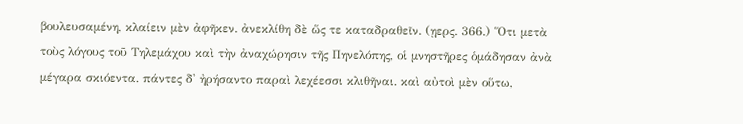βουλευσαμένη, κλαίειν μὲν ἀφῆκεν. ἀνεκλίθη δὲ ὥς τε καταδραθεῖν. (ῃερς. 366.) Ὅτι μετὰ τοὺς λόγους τοῦ Τηλεμάχου καὶ τὴν ἀναχώρησιν τῆς Πηνελόπης, οἱ μνηστῆρες ὁμάδησαν ἀνὰ μέγαρα σκιόεντα. πάντες δ' ἠρήσαντο παραὶ λεχέεσσι κλιθῆναι. καὶ αὐτοὶ μὲν οὕτω,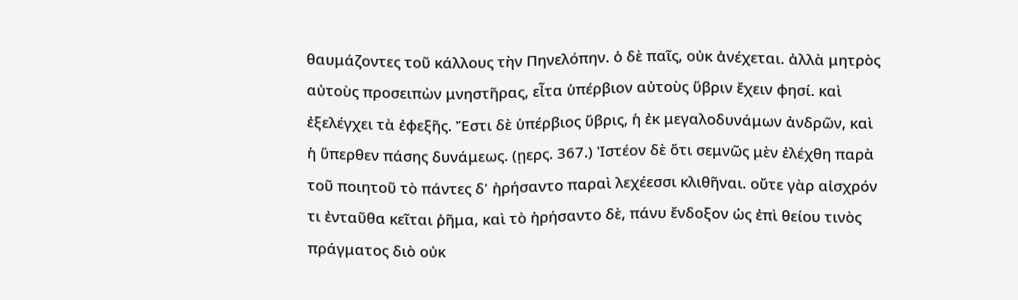θαυμάζοντες τοῦ κάλλους τὴν Πηνελόπην. ὁ δὲ παῖς, οὐκ ἀνέχεται. ἀλλὰ μητρὸς αὐτοὺς προσειπὼν μνηστῆρας, εἶτα ὑπέρβιον αὐτοὺς ὕβριν ἔχειν φησί. καὶ ἐξελέγχει τὰ ἐφεξῆς. Ἔστι δὲ ὑπέρβιος ὕβρις, ἡ ἐκ μεγαλοδυνάμων ἀνδρῶν, καὶ ἡ ὕπερθεν πάσης δυνάμεως. (ῃερς. 367.) Ἰστέον δὲ ὅτι σεμνῶς μὲν ἐλέχθη παρὰ τοῦ ποιητοῦ τὸ πάντες δ' ἠρήσαντο παραὶ λεχέεσσι κλιθῆναι. οὔτε γὰρ αἰσχρόν τι ἐνταῦθα κεῖται ῥῆμα, καὶ τὸ ἠρήσαντο δὲ, πάνυ ἔνδοξον ὡς ἐπὶ θείου τινὸς πράγματος διὸ οὐκ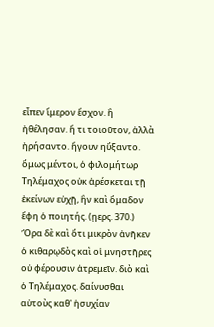εἶπεν ἵμερον ἔσχον. ἢ ἠθέλησαν. ἤ τι τοιοῦτον, ἀλλὰ ἠρήσαντο. ἤγουν ηὔξαντο. ὅμως μέντοι, ὁ φιλομήτωρ Τηλέμαχος οὐκ ἀρέσκεται τῇ ἐκείνων εὐχῇ, ἣν καὶ ὅμαδον ἔφη ὁ ποιητής. (ῃερς. 370.) Ὅρα δὲ καὶ ὅτι μικρὸν ἀνῆκεν ὁ κιθαρῳδὸς καὶ οἱ μνηστῆρες οὐ φέρουσιν ἀτρεμεῖν. διὸ καὶ ὁ Τηλέμαχος. δαίνυσθαι αὐτοὺς καθ' ἡσυχίαν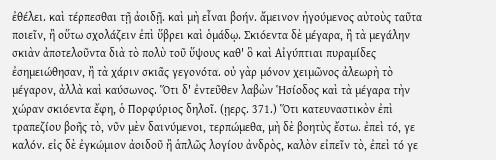ἐθέλει. καὶ τέρπεσθαι τῇ ἀοιδῇ. καὶ μὴ εἶναι βοήν. ἄμεινον ἡγούμενος αὐτοὺς ταῦτα ποιεῖν, ἢ οὕτω σχολάζειν ἐπὶ ὕβρει καὶ ὁμάδῳ. Σκιόεντα δὲ μέγαρα, ἢ τὰ μεγάλην σκιὰν ἀποτελοῦντα διὰ τὸ πολὺ τοῦ ὕψους καθ' ὃ καὶ Αἰγύπτιαι πυραμίδες ἐσημειώθησαν, ἢ τὰ χάριν σκιᾶς γεγονότα. οὐ γὰρ μόνον χειμῶνος ἀλεωρὴ τὸ μέγαρον, ἀλλὰ καὶ καύσωνος. Ὅτι δ' ἐντεῦθεν λαβὼν Ἡσίοδος καὶ τὰ μέγαρα τὴν χώραν σκιόεντα ἔφη, ὁ Πορφύριος δηλοῖ. (ῃερς. 371.) Ὅτι κατευναστικὸν ἐπὶ τραπεζίου βοῆς τὸ, νῦν μὲν δαινύμενοι, τερπώμεθα, μὴ δὲ βοητὺς ἔστω. ἐπεὶ τό, γε καλόν. εἰς δὲ ἐγκώμιον ἀοιδοῦ ἢ ἁπλῶς λογίου ἀνδρὸς, καλὸν εἰπεῖν τὸ, ἐπεὶ τό γε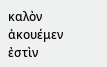καλὸν ἀκουέμεν ἐστὶν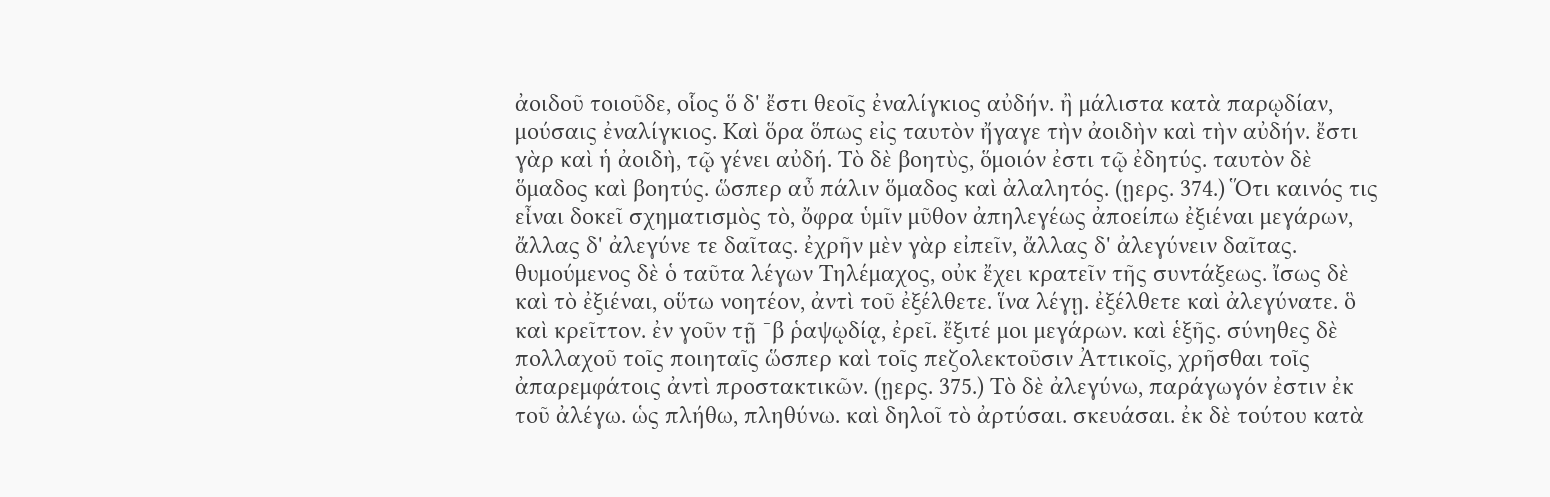ἀοιδοῦ τοιοῦδε, οἷος ὅ δ' ἔστι θεοῖς ἐναλίγκιος αὐδήν. ἢ μάλιστα κατὰ παρῳδίαν, μούσαις ἐναλίγκιος. Καὶ ὅρα ὅπως εἰς ταυτὸν ἤγαγε τὴν ἀοιδὴν καὶ τὴν αὐδήν. ἔστι γὰρ καὶ ἡ ἀοιδὴ, τῷ γένει αὐδή. Τὸ δὲ βοητὺς, ὅμοιόν ἐστι τῷ ἐδητύς. ταυτὸν δὲ ὅμαδος καὶ βοητύς. ὥσπερ αὖ πάλιν ὅμαδος καὶ ἀλαλητός. (ῃερς. 374.) Ὅτι καινός τις εἶναι δοκεῖ σχηματισμὸς τὸ, ὄφρα ὑμῖν μῦθον ἀπηλεγέως ἀποείπω ἐξιέναι μεγάρων, ἄλλας δ' ἀλεγύνε τε δαῖτας. ἐχρῆν μὲν γὰρ εἰπεῖν, ἄλλας δ' ἀλεγύνειν δαῖτας. θυμούμενος δὲ ὁ ταῦτα λέγων Τηλέμαχος, οὐκ ἔχει κρατεῖν τῆς συντάξεως. ἴσως δὲ καὶ τὸ ἐξιέναι, οὕτω νοητέον, ἀντὶ τοῦ ἐξέλθετε. ἵνα λέγῃ. ἐξέλθετε καὶ ἀλεγύνατε. ὃ καὶ κρεῖττον. ἐν γοῦν τῇ ˉβ ῥαψῳδίᾳ, ἐρεῖ. ἔξιτέ μοι μεγάρων. καὶ ἑξῆς. σύνηθες δὲ πολλαχοῦ τοῖς ποιηταῖς ὥσπερ καὶ τοῖς πεζολεκτοῦσιν Ἀττικοῖς, χρῆσθαι τοῖς ἀπαρεμφάτοις ἀντὶ προστακτικῶν. (ῃερς. 375.) Τὸ δὲ ἀλεγύνω, παράγωγόν ἐστιν ἐκ τοῦ ἀλέγω. ὡς πλήθω, πληθύνω. καὶ δηλοῖ τὸ ἀρτύσαι. σκευάσαι. ἐκ δὲ τούτου κατὰ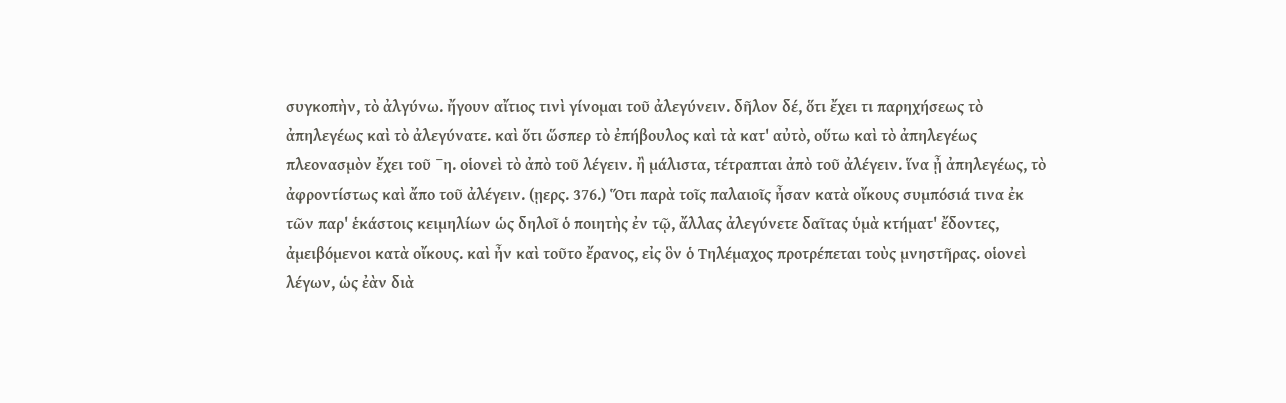συγκοπὴν, τὸ ἀλγύνω. ἤγουν αἴτιος τινὶ γίνομαι τοῦ ἀλεγύνειν. δῆλον δέ, ὅτι ἔχει τι παρηχήσεως τὸ ἀπηλεγέως καὶ τὸ ἀλεγύνατε. καὶ ὅτι ὥσπερ τὸ ἐπήβουλος καὶ τὰ κατ' αὐτὸ, οὕτω καὶ τὸ ἀπηλεγέως πλεονασμὸν ἔχει τοῦ ˉη. οἱονεὶ τὸ ἀπὸ τοῦ λέγειν. ἢ μάλιστα, τέτραπται ἀπὸ τοῦ ἀλέγειν. ἵνα ᾖ ἀπηλεγέως, τὸ ἀφροντίστως καὶ ἄπο τοῦ ἀλέγειν. (ῃερς. 376.) Ὅτι παρὰ τοῖς παλαιοῖς ἦσαν κατὰ οἴκους συμπόσιά τινα ἐκ τῶν παρ' ἑκάστοις κειμηλίων ὡς δηλοῖ ὁ ποιητὴς ἐν τῷ, ἄλλας ἀλεγύνετε δαῖτας ὑμὰ κτήματ' ἔδοντες, ἀμειβόμενοι κατὰ οἴκους. καὶ ἦν καὶ τοῦτο ἔρανος, εἰς ὃν ὁ Τηλέμαχος προτρέπεται τοὺς μνηστῆρας. οἱονεὶ λέγων, ὡς ἐὰν διὰ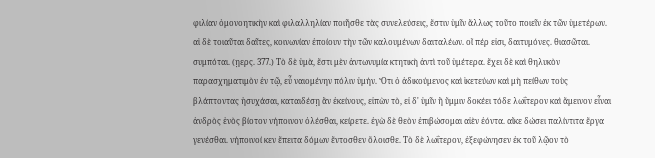φιλίαν ὁμονοητικὴν καὶ φιλαλληλίαν ποιῆσθε τὰς συνελεύσεις, ἔστιν ὑμῖν ἄλλως τοῦτο ποιεῖν ἐκ τῶν ὑμετέρων. αἱ δὲ τοιαῦται δαῖτες, κοινωνίαν ἐποίουν τὴν τῶν καλουμένων δαιταλέων. οἵ πέρ εἰσι, δαιτυμόνες. θιασῶται. συμπόται. (ῃερς. 377.) Τὸ δὲ ὑμὰ, ἔστι μὲν ἀντωνυμία κτητικὴ ἀντὶ τοῦ ὑμέτερα. ἔχει δὲ καὶ θηλυκὸν παρασχηματιμὸν ἐν τῷ, εὖ ναιομένην πόλιν ὑμήν. Ὅτι ὁ ἀδικούμενος καὶ ἱκετεύων καὶ μὴ πείθων τοὺς βλάπτοντας ἡσυχάσαι, καταιδέσῃ ἂν ἐκείνους, εἰπὼν τὸ, εἰ δ' ὑμῖν ἢ ὔμμιν δοκέει τόδε λωΐτερον καὶ ἄμεινον εἶναι ἀνδρὸς ἑνὸς βίοτον νήποινον ὀλέσθαι, κείρετε. ἐγὼ δὲ θεὸν ἐπιβώσομαι αἰὲν ἐόντα. αἴκε δώσει παλίντιτα ἔργα γενέσθαι. νήποινοί κεν ἔπειτα δόμων ἔντοσθεν ὄλοισθε. Τὸ δὲ λωΐτερον, ἐξεφώνησεν ἐκ τοῦ λῷον τὸ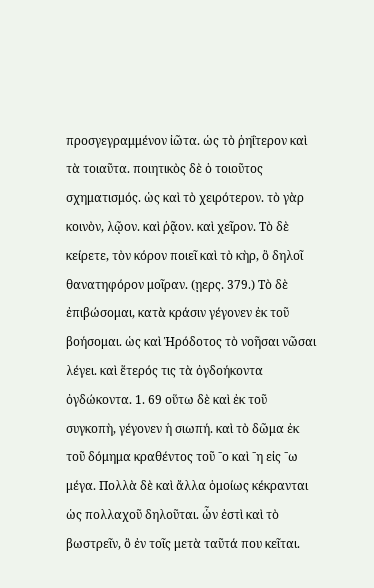προσγεγραμμένον ἰῶτα. ὡς τὸ ῥηΐτερον καὶ τὰ τοιαῦτα. ποιητικὸς δὲ ὁ τοιοῦτος σχηματισμός. ὡς καὶ τὸ χειρότερον. τὸ γὰρ κοινὸν, λῷον. καὶ ῥᾷον. καὶ χεῖρον. Τὸ δὲ κείρετε, τὸν κόρον ποιεῖ καὶ τὸ κὴρ, ὃ δηλοῖ θανατηφόρον μοῖραν. (ῃερς. 379.) Τὸ δὲ ἐπιβώσομαι, κατὰ κράσιν γέγονεν ἐκ τοῦ βοήσομαι. ὡς καὶ Ἡρόδοτος τὸ νοῆσαι νῶσαι λέγει. καὶ ἕτερός τις τὰ ὀγδοήκοντα ὀγδώκοντα. 1. 69 οὕτω δὲ καὶ ἐκ τοῦ συγκοπὴ, γέγονεν ἡ σιωπή. καὶ τὸ δῶμα ἐκ τοῦ δόμημα κραθέντος τοῦ ˉο καὶ ˉη εἰς ˉω μέγα. Πολλὰ δὲ καὶ ἄλλα ὁμοίως κέκρανται ὡς πολλαχοῦ δηλοῦται. ὧν ἐστὶ καὶ τὸ βωστρεῖν, ὃ ἐν τοῖς μετὰ ταῦτά που κεῖται.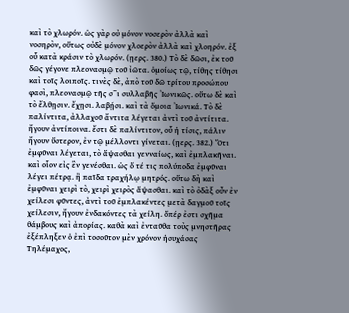καὶ τὸ χλωρόν. ὡς γὰρ οὐ μόνον νοσερὸν ἀλλὰ καὶ νοσηρὸν, οὕτως οὐδὲ μόνον χλοερὸν ἀλλὰ καὶ χλοηρόν. ἐξ οὗ κατὰ κράσιν τὸ χλωρόν. (ῃερς. 380.) Τὸ δὲ δῶσι, ἐκ τοῦ δῶς γέγονε πλεονασμῷ τοῦ ἰῶτα. ὁμοίως τῷ, τίθης τίθησι καὶ τοῖς λοιποῖς. τινὲς δὲ, ἀπὸ τοῦ δῶ τρίτου προσώπου φασὶ, πλεονασμῷ τῆς σˉι συλλαβῆς Ἰωνικῶς. οὕτω δὲ καὶ τὸ ἔλθῃσιν. ἔχῃσι. λαβῄσι. καὶ τὰ ὅμοια Ἰωνικά. Τὸ δὲ παλίντιτα, ἀλλαχοῦ ἄντιτα λέγεται ἀντὶ τοῦ ἀντίτιτα. ἤγουν ἀντίποινα. ἔστι δὲ παλίντιτον, οὗ ἡ τίσις, πάλιν ἤγουν ὕστερον, ἐν τῷ μέλλοντι γίνεται. (ῃερς. 382.) Ὅτι ἐμφῦναι λέγεται, τὸ ἅψασθαι γενναίως, καὶ ἐμπλακῆναι. καὶ οἷον εἰς ἓν γενέσθαι. ὡς ὅ τέ τις πολύποδα ἐμφῦναι λέγει πέτρᾳ. ἢ παῖδα τραχήλῳ μητρός. οὕτω δὴ καὶ ἐμφῦναι χειρὶ τὸ, χειρὶ χειρὸς ἅψασθαι. καὶ τὸ ὀδὰξ οὖν ἐν χείλεσι φῦντες, ἀντὶ τοῦ ἐμπλακέντες μετὰ δαγμοῦ τοῖς χείλεσιν, ἤγουν ἐνδακόντες τὰ χείλη. ὅπέρ ἐστι σχῆμα θάμβους καὶ ἀπορίας. καθὰ καὶ ἐνταῦθα τοὺς μνηστῆρας ἐξέπληξεν ὁ ἐπὶ τοσοῦτον μὲν χρόνον ἡσυχάσας Τηλέμαχος,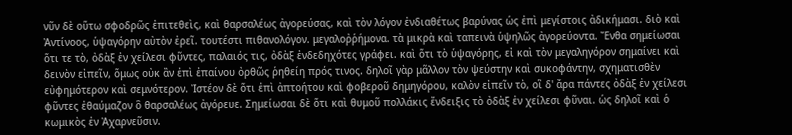νῦν δὲ οὕτω σφοδρῶς ἐπιτεθεὶς, καὶ θαρσαλέως ἀγορεύσας, καὶ τὸν λόγον ἐνδιαθέτως βαρύνας ὡς ἐπὶ μεγίστοις ἀδικήμασι. διὸ καὶ Ἀντίνοος, ὑψαγόρην αὐτὸν ἐρεῖ. τουτέστι πιθανολόγον. μεγαλοῤῥήμονα. τὰ μικρὰ καὶ ταπεινὰ ὑψηλῶς ἀγορεύοντα. Ἔνθα σημείωσαι ὅτι τε τὸ, ὀδὰξ ἐν χείλεσι φῦντες, παλαιός τις, ὀδὰξ ἐνδεδηχότες γράφει. καὶ ὅτι τὸ ὑψαγόρης, εἰ καὶ τὸν μεγαληγόρον σημαίνει καὶ δεινὸν εἰπεῖν, ὅμως οὐκ ἂν ἐπὶ ἐπαίνου ὀρθῶς ῥηθείη πρός τινος. δηλοῖ γὰρ μᾶλλον τὸν ψεύστην καὶ συκοφάντην, σχηματισθὲν εὐφημότερον καὶ σεμνότερον. Ἰστέον δὲ ὅτι ἐπὶ ἀπτοήτου καὶ φοβεροῦ δημηγόρου, καλὸν εἰπεῖν τὸ, οἳ δ' ἄρα πάντες ὀδὰξ ἐν χείλεσι φῦντες ἐθαύμαζον ὃ θαρσαλέως ἀγόρευε. Σημείωσαι δὲ ὅτι καὶ θυμοῦ πολλάκις ἔνδειξις τὸ ὀδὰξ ἐν χείλεσι φῦναι. ὡς δηλοῖ καὶ ὁ κωμικὸς ἐν Ἀχαρνεῦσιν.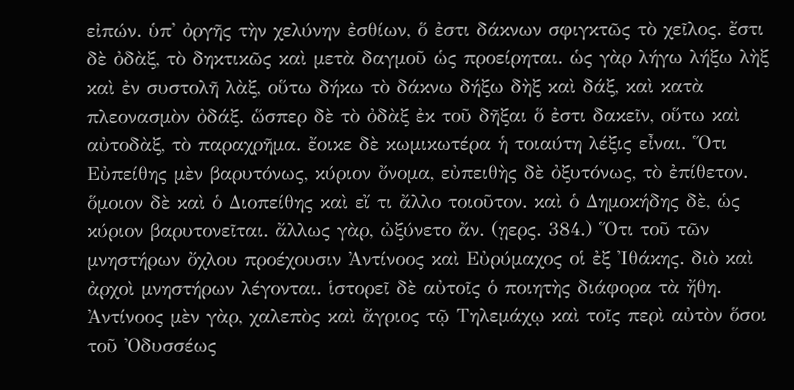εἰπών. ὑπ' ὀργῆς τὴν χελύνην ἐσθίων, ὅ ἐστι δάκνων σφιγκτῶς τὸ χεῖλος. ἔστι δὲ ὀδὰξ, τὸ δηκτικῶς καὶ μετὰ δαγμοῦ ὡς προείρηται. ὡς γὰρ λήγω λήξω λὴξ καὶ ἐν συστολῆ λὰξ, οὕτω δήκω τὸ δάκνω δήξω δὴξ καὶ δάξ, καὶ κατὰ πλεονασμὸν ὀδάξ. ὥσπερ δὲ τὸ ὀδὰξ ἐκ τοῦ δῆξαι ὅ ἐστι δακεῖν, οὕτω καὶ αὐτοδὰξ, τὸ παραχρῆμα. ἔοικε δὲ κωμικωτέρα ἡ τοιαύτη λέξις εἶναι. Ὅτι Εὐπείθης μὲν βαρυτόνως, κύριον ὄνομα, εὐπειθὴς δὲ ὀξυτόνως, τὸ ἐπίθετον. ὅμοιον δὲ καὶ ὁ Διοπείθης καὶ εἴ τι ἄλλο τοιοῦτον. καὶ ὁ Δημοκήδης δὲ, ὡς κύριον βαρυτονεῖται. ἄλλως γὰρ, ὠξύνετο ἄν. (ῃερς. 384.) Ὅτι τοῦ τῶν μνηστήρων ὄχλου προέχουσιν Ἀντίνοος καὶ Εὐρύμαχος οἱ ἐξ Ἰθάκης. διὸ καὶ ἀρχοὶ μνηστήρων λέγονται. ἱστορεῖ δὲ αὐτοῖς ὁ ποιητὴς διάφορα τὰ ἤθη. Ἀντίνοος μὲν γὰρ, χαλεπὸς καὶ ἄγριος τῷ Τηλεμάχῳ καὶ τοῖς περὶ αὐτὸν ὅσοι τοῦ Ὀδυσσέως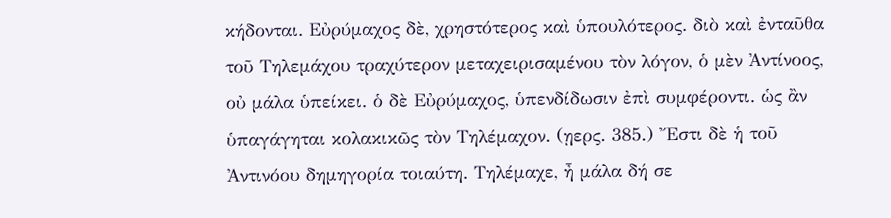κήδονται. Εὐρύμαχος δὲ, χρηστότερος καὶ ὑπουλότερος. διὸ καὶ ἐνταῦθα τοῦ Τηλεμάχου τραχύτερον μεταχειρισαμένου τὸν λόγον, ὁ μὲν Ἀντίνοος, οὐ μάλα ὑπείκει. ὁ δὲ Εὐρύμαχος, ὑπενδίδωσιν ἐπὶ συμφέροντι. ὡς ἂν ὑπαγάγηται κολακικῶς τὸν Τηλέμαχον. (ῃερς. 385.) Ἔστι δὲ ἡ τοῦ Ἀντινόου δημηγορία τοιαύτη. Τηλέμαχε, ἦ μάλα δή σε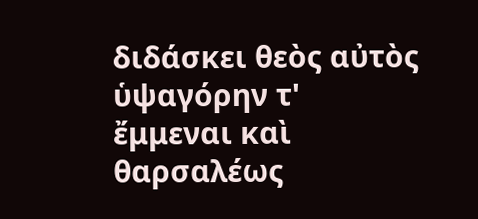διδάσκει θεὸς αὐτὸς ὑψαγόρην τ' ἔμμεναι καὶ θαρσαλέως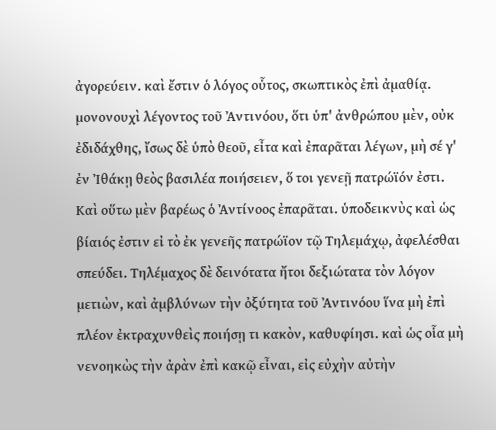ἀγορεύειν. καὶ ἔστιν ὁ λόγος οὗτος, σκωπτικὸς ἐπὶ ἀμαθίᾳ. μονονουχὶ λέγοντος τοῦ Ἀντινόου, ὅτι ὑπ' ἀνθρώπου μὲν, οὐκ ἐδιδάχθης, ἴσως δὲ ὑπὸ θεοῦ, εἶτα καὶ ἐπαρᾶται λέγων, μὴ σέ γ' ἐν Ἰθάκῃ θεὸς βασιλέα ποιήσειεν, ὅ τοι γενεῇ πατρώϊόν ἐστι. Καὶ οὕτω μὲν βαρέως ὁ Ἀντίνοος ἐπαρᾶται. ὑποδεικνὺς καὶ ὡς βίαιός ἐστιν εἰ τὸ ἐκ γενεῆς πατρώϊον τῷ Τηλεμάχῳ, ἀφελέσθαι σπεύδει. Τηλέμαχος δὲ δεινότατα ἤτοι δεξιώτατα τὸν λόγον μετιὼν, καὶ ἀμβλύνων τὴν ὀξύτητα τοῦ Ἀντινόου ἵνα μὴ ἐπὶ πλέον ἐκτραχυνθεὶς ποιήσῃ τι κακὸν, καθυφίησι. καὶ ὡς οἷα μὴ νενοηκὼς τὴν ἀρὰν ἐπὶ κακῷ εἶναι, εἰς εὐχὴν αὐτὴν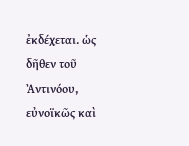ἐκδέχεται. ὡς δῆθεν τοῦ Ἀντινόου, εὐνοϊκῶς καὶ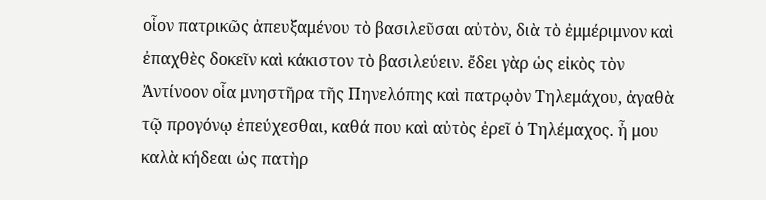οἷον πατρικῶς ἀπευξαμένου τὸ βασιλεῦσαι αὐτὸν, διὰ τὸ ἐμμέριμνον καὶ ἐπαχθὲς δοκεῖν καὶ κάκιστον τὸ βασιλεύειν. ἔδει γὰρ ὡς εἰκὸς τὸν Ἀντίνοον οἷα μνηστῆρα τῆς Πηνελόπης καὶ πατρῳὸν Τηλεμάχου, ἀγαθὰ τῷ προγόνῳ ἐπεύχεσθαι, καθά που καὶ αὐτὸς ἐρεῖ ὁ Τηλέμαχος. ἦ μου καλὰ κήδεαι ὡς πατὴρ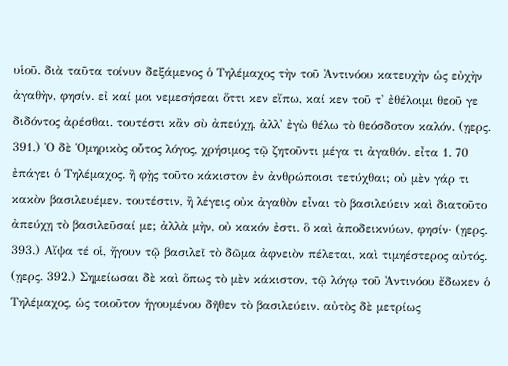υἱοῦ. διὰ ταῦτα τοίνυν δεξάμενος ὁ Τηλέμαχος τὴν τοῦ Ἀντινόου κατευχὴν ὡς εὐχὴν ἀγαθὴν, φησίν. εἰ καί μοι νεμεσήσεαι ὅττι κεν εἴπω, καί κεν τοῦ τ' ἐθέλοιμι θεοῦ γε διδόντος ἀρέσθαι. τουτέστι κἂν σὺ ἀπεύχῃ, ἀλλ' ἐγὼ θέλω τὸ θεόσδοτον καλόν. (ῃερς. 391.) Ὁ δὲ Ὁμηρικὸς οὗτος λόγος, χρήσιμος τῷ ζητοῦντι μέγα τι ἀγαθόν. εἶτα 1. 70 ἐπάγει ὁ Τηλέμαχος. ἢ φῂς τοῦτο κάκιστον ἐν ἀνθρώποισι τετύχθαι; οὐ μὲν γάρ τι κακὸν βασιλευέμεν. τουτέστιν, ἢ λέγεις οὐκ ἀγαθὸν εἶναι τὸ βασιλεύειν καὶ διατοῦτο ἀπεύχῃ τὸ βασιλεῦσαί με; ἀλλὰ μὴν, οὐ κακόν ἐστι. ὃ καὶ ἀποδεικνύων, φησίν· (ῃερς. 393.) Αἴψα τέ οἱ, ἤγουν τῷ βασιλεῖ τὸ δῶμα ἀφνειὸν πέλεται, καὶ τιμηέστερος αὐτός. (ῃερς. 392.) Σημείωσαι δὲ καὶ ὅπως τὸ μὲν κάκιστον, τῷ λόγῳ τοῦ Ἀντινόου ἔδωκεν ὁ Τηλέμαχος, ὡς τοιοῦτον ἡγουμένου δῆθεν τὸ βασιλεύειν. αὐτὸς δὲ μετρίως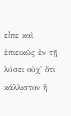εἶπε καὶ ἐπιεικῶς ἐν τῇ λύσει οὐχ' ὅτι κάλλιστον ἢ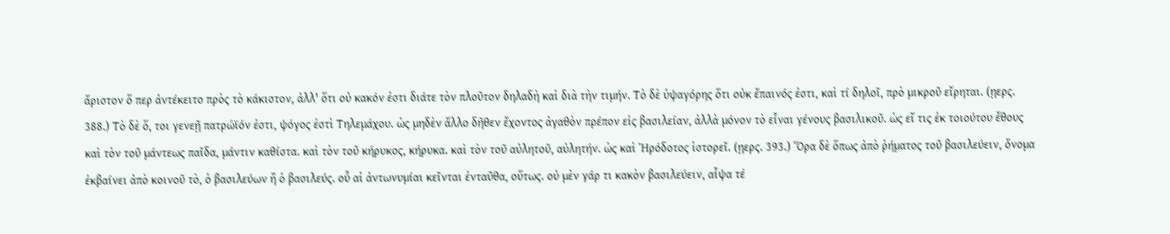ἄριστον ὅ περ ἀντέκειτο πρὸς τὸ κάκιστον, ἀλλ' ὅτι οὐ κακόν ἐστι διάτε τὸν πλοῦτον δηλαδὴ καὶ διὰ τὴν τιμήν. Τὸ δὲ ὑψαγόρης ὅτι οὐκ ἔπαινός ἐστι, καὶ τί δηλοῖ, πρὸ μικροῦ εἴρηται. (ῃερς. 388.) Τὸ δὲ ὅ, τοι γενεῇ πατρώϊόν ἐστι, ψόγος ἐστὶ Τηλεμάχου. ὡς μηδὲν ἄλλο δῆθεν ἔχοντος ἀγαθὸν πρέπον εἰς βασιλείαν, ἀλλὰ μόνον τὸ εἶναι γένους βασιλικοῦ. ὡς εἴ τις ἐκ τοιούτου ἔθους καὶ τὸν τοῦ μάντεως παῖδα, μάντιν καθίστα. καὶ τὸν τοῦ κήρυκος, κήρυκα. καὶ τὸν τοῦ αὐλητοῦ, αὐλητήν. ὡς καὶ Ἡρόδοτος ἱστορεῖ. (ῃερς. 393.) Ὅρα δὲ ὅπως ἀπὸ ῥήματος τοῦ βασιλεύειν, ὄνομα ἐκβαίνει ἀπὸ κοινοῦ τὸ, ὁ βασιλεύων ἢ ὁ βασιλεύς. οὗ αἱ ἀντωνυμίαι κεῖνται ἐνταῦθα, οὕτως. οὐ μὲν γάρ τι κακὸν βασιλεύειν, αἶψα τέ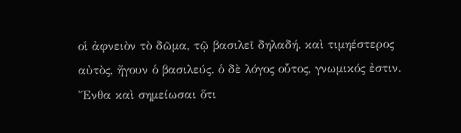οἱ ἀφνειὸν τὸ δῶμα, τῷ βασιλεῖ δηλαδή. καὶ τιμηέστερος αὐτὸς, ἤγουν ὁ βασιλεύς. ὁ δὲ λόγος οὗτος, γνωμικός ἐστιν. Ἔνθα καὶ σημείωσαι ὅτι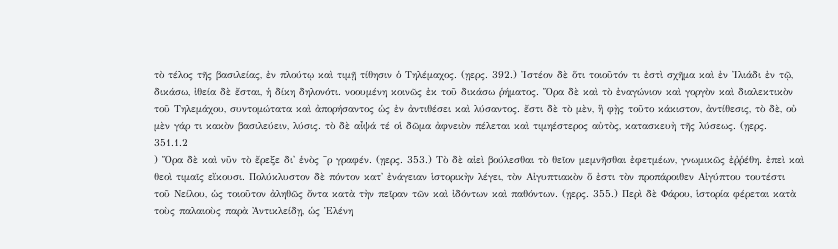τὸ τέλος τῆς βασιλείας, ἐν πλούτῳ καὶ τιμῇ τίθησιν ὁ Τηλέμαχος. (ῃερς. 392.) Ἰστέον δὲ ὅτι τοιοῦτόν τι ἐστὶ σχῆμα καὶ ἐν Ἰλιάδι ἐν τῷ, δικάσω, ἰθεία δὲ ἔσται, ἡ δίκη δηλονότι. νοουμένη κοινῶς ἐκ τοῦ δικάσω ῥήματος. Ὅρα δὲ καὶ τὸ ἐναγώνιον καὶ γοργὸν καὶ διαλεκτικὸν τοῦ Τηλεμάχου, συντομώτατα καὶ ἀπορήσαντος ὡς ἐν ἀντιθέσει καὶ λύσαντος. ἔστι δὲ τὸ μὲν, ἢ φῂς τοῦτο κάκιστον, ἀντίθεσις, τὸ δὲ, οὐ μὲν γάρ τι κακὸν βασιλεύειν, λύσις. τὸ δὲ αἶψά τέ οἱ δῶμα ἀφνειὸν πέλεται καὶ τιμηέστερος αὐτὸς, κατασκευὴ τῆς λύσεως. (ῃερς.
351.1.2
) Ὅρα δὲ καὶ νῦν τὸ ἔρεξε δι' ἑνὸς ˉρ γραφέν. (ῃερς. 353.) Τὸ δὲ αἰεὶ βούλεσθαι τὸ θεῖον μεμνῆσθαι ἐφετμέων, γνωμικῶς ἐῤῥέθη. ἐπεὶ καὶ θεοὶ τιμαῖς εἴκουσι. Πολύκλυστον δὲ πόντον κατ' ἐνάγειαν ἱστορικὴν λέγει, τὸν Αἰγυπτιακὸν ὅ ἐστι τὸν προπάροιθεν Αἰγύπτου τουτέστι τοῦ Νείλου, ὡς τοιοῦτον ἀληθῶς ὄντα κατὰ τὴν πεῖραν τῶν καὶ ἰδόντων καὶ παθόντων. (ῃερς. 355.) Περὶ δὲ Φάρου, ἱστορία φέρεται κατὰ τοὺς παλαιοὺς παρὰ Ἀντικλείδῃ, ὡς Ἑλένη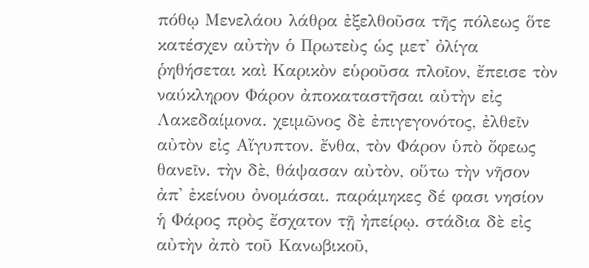πόθῳ Μενελάου λάθρα ἐξελθοῦσα τῆς πόλεως ὅτε κατέσχεν αὐτὴν ὁ Πρωτεὺς ὡς μετ' ὀλίγα ῥηθήσεται καὶ Καρικὸν εὑροῦσα πλοῖον, ἔπεισε τὸν ναύκληρον Φάρον ἀποκαταστῆσαι αὐτὴν εἰς Λακεδαίμονα. χειμῶνος δὲ ἐπιγεγονότος, ἐλθεῖν αὐτὸν εἰς Αἴγυπτον. ἔνθα, τὸν Φάρον ὑπὸ ὄφεως θανεῖν. τὴν δὲ, θάψασαν αὐτὸν, οὕτω τὴν νῆσον ἀπ' ἐκείνου ὀνομάσαι. παράμηκες δέ φασι νησίον ἡ Φάρος πρὸς ἔσχατον τῇ ἠπείρῳ. στάδια δὲ εἰς αὐτὴν ἀπὸ τοῦ Κανωβικοῦ,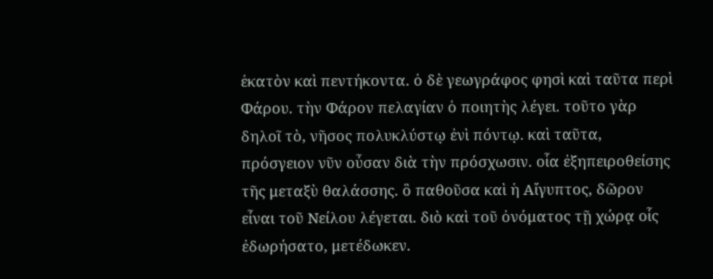ἑκατὸν καὶ πεντήκοντα. ὁ δὲ γεωγράφος φησὶ καὶ ταῦτα περὶ Φάρου. τὴν Φάρον πελαγίαν ὁ ποιητὴς λέγει. τοῦτο γὰρ δηλοῖ τὸ, νῆσος πολυκλύστῳ ἐνὶ πόντῳ. καὶ ταῦτα, πρόσγειον νῦν οὖσαν διὰ τὴν πρόσχωσιν. οἷα ἐξηπειροθείσης τῆς μεταξὺ θαλάσσης. ὃ παθοῦσα καὶ ἡ Αἴγυπτος, δῶρον εἶναι τοῦ Νείλου λέγεται. διὸ καὶ τοῦ ὀνόματος τῇ χώρᾳ οἷς ἐδωρήσατο, μετέδωκεν.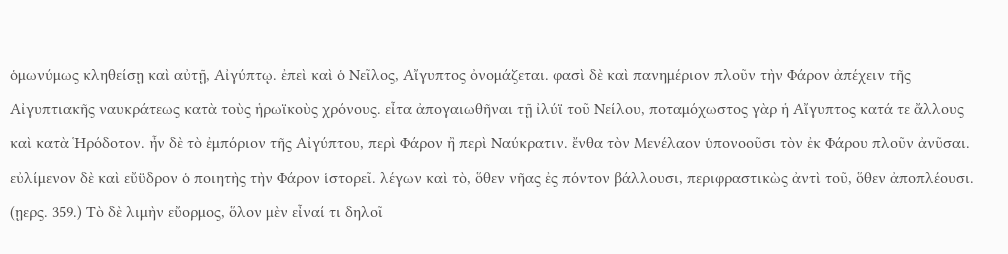ὁμωνύμως κληθείσῃ καὶ αὐτῇ, Αἰγύπτῳ. ἐπεὶ καὶ ὁ Νεῖλος, Αἴγυπτος ὀνομάζεται. φασὶ δὲ καὶ πανημέριον πλοῦν τὴν Φάρον ἀπέχειν τῆς Αἰγυπτιακῆς ναυκράτεως κατὰ τοὺς ἡρωϊκοὺς χρόνους. εἶτα ἀπογαιωθῆναι τῇ ἰλύϊ τοῦ Νείλου, ποταμόχωστος γὰρ ἡ Αἴγυπτος κατά τε ἄλλους καὶ κατὰ Ἡρόδοτον. ἦν δὲ τὸ ἐμπόριον τῆς Αἰγύπτου, περὶ Φάρον ἢ περὶ Ναύκρατιν. ἔνθα τὸν Μενέλαον ὑπονοοῦσι τὸν ἐκ Φάρου πλοῦν ἀνῦσαι. εὐλίμενον δὲ καὶ εὔϋδρον ὁ ποιητὴς τὴν Φάρον ἱστορεῖ. λέγων καὶ τὸ, ὅθεν νῆας ἐς πόντον βάλλουσι, περιφραστικὼς ἀντὶ τοῦ, ὅθεν ἀποπλέουσι. (ῃερς. 359.) Τὸ δὲ λιμὴν εὔορμος, ὅλον μὲν εἶναί τι δηλοῖ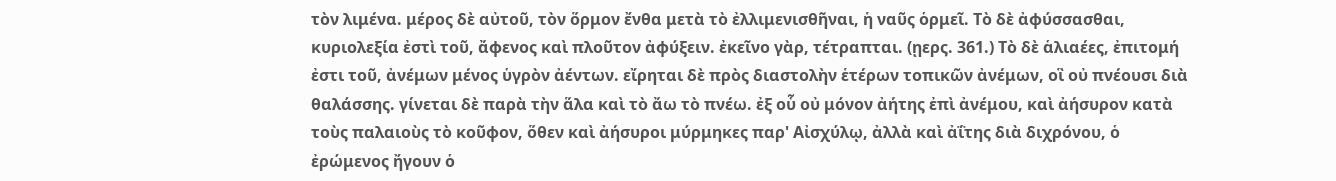τὸν λιμένα. μέρος δὲ αὐτοῦ, τὸν ὅρμον ἔνθα μετὰ τὸ ἐλλιμενισθῆναι, ἡ ναῦς ὁρμεῖ. Τὸ δὲ ἀφύσσασθαι, κυριολεξία ἐστὶ τοῦ, ἄφενος καὶ πλοῦτον ἀφύξειν. ἐκεῖνο γὰρ, τέτραπται. (ῃερς. 361.) Τὸ δὲ ἁλιαέες, ἐπιτομή ἐστι τοῦ, ἀνέμων μένος ὑγρὸν ἀέντων. εἴρηται δὲ πρὸς διαστολὴν ἑτέρων τοπικῶν ἀνέμων, οἳ οὐ πνέουσι διὰ θαλάσσης. γίνεται δὲ παρὰ τὴν ἅλα καὶ τὸ ἄω τὸ πνέω. ἐξ οὗ οὐ μόνον ἀήτης ἐπὶ ἀνέμου, καὶ ἀήσυρον κατὰ τοὺς παλαιοὺς τὸ κοῦφον, ὅθεν καὶ ἀήσυροι μύρμηκες παρ' Αἰσχύλῳ, ἀλλὰ καὶ ἀΐτης διὰ διχρόνου, ὁ ἐρώμενος ἤγουν ὁ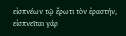εἰσπνέων τῷ ἔρωτι τὸν ἐραστήν, εἰσπνεῖται γάρ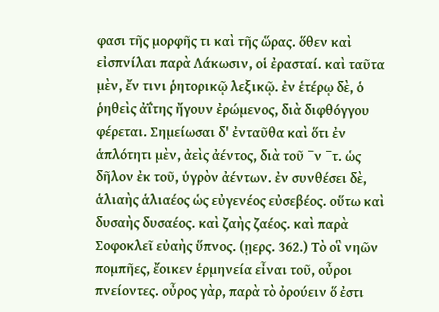φασι τῆς μορφῆς τι καὶ τῆς ὥρας. ὅθεν καὶ εἰσπνίλαι παρὰ Λάκωσιν, οἱ ἐρασταί. καὶ ταῦτα μὲν, ἔν τινι ῥητορικῷ λεξικῷ. ἐν ἑτέρῳ δὲ, ὁ ῥηθεὶς ἀΐτης ἤγουν ἐρώμενος, διὰ διφθόγγου φέρεται. Σημείωσαι δ' ἐνταῦθα καὶ ὅτι ἐν ἁπλότητι μὲν, ἀεὶς ἀέντος, διὰ τοῦ ˉν ˉτ. ὡς δῆλον ἐκ τοῦ, ὑγρὸν ἀέντων. ἐν συνθέσει δὲ, ἁλιαὴς ἁλιαέος ὡς εὐγενέος εὐσεβέος. οὕτω καὶ δυσαὴς δυσαέος. καὶ ζαὴς ζαέος. καὶ παρὰ Σοφοκλεῖ εὐαὴς ὕπνος. (ῃερς. 362.) Τὸ οἳ νηῶν πομπῆες, ἔοικεν ἑρμηνεία εἶναι τοῦ, οὖροι πνείοντες. οὖρος γὰρ, παρὰ τὸ ὀρούειν ὅ ἐστι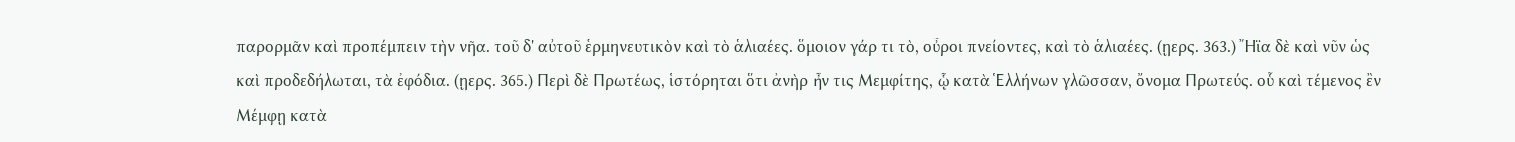παρορμᾶν καὶ προπέμπειν τὴν νῆα. τοῦ δ' αὐτοῦ ἑρμηνευτικὸν καὶ τὸ ἁλιαέες. ὅμοιον γάρ τι τὸ, οὖροι πνείοντες, καὶ τὸ ἁλιαέες. (ῃερς. 363.) Ἤϊα δὲ καὶ νῦν ὡς καὶ προδεδήλωται, τὰ ἐφόδια. (ῃερς. 365.) Περὶ δὲ Πρωτέως, ἱστόρηται ὅτι ἀνὴρ ἦν τις Μεμφίτης, ᾧ κατὰ Ἑλλήνων γλῶσσαν, ὄνομα Πρωτεύς. οὗ καὶ τέμενος ἒν Μέμφῃ κατὰ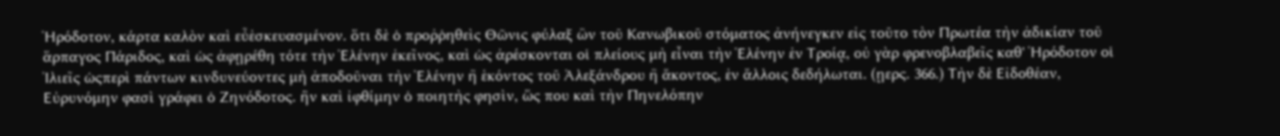Ἡρόδοτον, κάρτα καλὸν καὶ εὖἐσκευασμένον. ὅτι δὲ ὁ προῤῥηθεὶς Θῶνις φύλαξ ὢν τοῦ Κανωβικοῦ στόματος ἀνήνεγκεν εἰς τοῦτο τὸν Πρωτέα τὴν ἀδικίαν τοῦ ἅρπαγος Πάριδος, καὶ ὡς ἀφῃρέθη τότε τὴν Ἑλένην ἐκεῖνος, καὶ ὡς ἀρέσκονται οἱ πλείους μὴ εἶναι τὴν Ἑλένην ἐν Τροίᾳ, οὐ γὰρ φρενοβλαβεῖς καθ' Ἡρόδοτον οἱ Ἰλιεῖς ὡςπερὶ πάντων κινδυνεύοντες μὴ ἀποδοῦναι τὴν Ἑλένην ἢ ἑκόντος τοῦ Ἀλεξάνδρου ἢ ἄκοντος, ἐν ἄλλοις δεδήλωται. (ῃερς. 366.) Τὴν δὲ Εἰδοθέαν, Εὐρυνόμην φασὶ γράφει ὁ Ζηνόδοτος. ἣν καὶ ἰφθίμην ὁ ποιητὴς φησὶν, ὥς που καὶ τὴν Πηνελόπην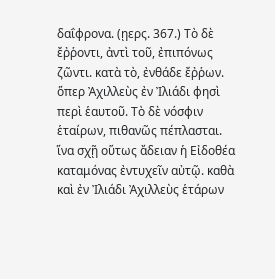δαΐφρονα. (ῃερς. 367.) Τὸ δὲ ἔῤῥοντι, ἀντὶ τοῦ, ἐπιπόνως ζῶντι. κατὰ τὸ, ἐνθάδε ἔῤῥων. ὅπερ Ἀχιλλεὺς ἐν Ἰλιάδι φησὶ περὶ ἑαυτοῦ. Τὸ δὲ νόσφιν ἑταίρων, πιθανῶς πέπλασται. ἵνα σχῇ οὕτως ἄδειαν ἡ Εἰδοθέα καταμόνας ἐντυχεῖν αὐτῷ. καθὰ καὶ ἐν Ἰλιάδι Ἀχιλλεὺς ἑτάρων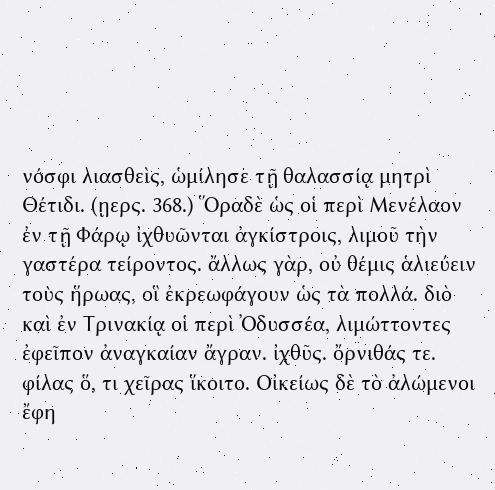νόσφι λιασθεὶς, ὡμίλησε τῇ θαλασσίᾳ μητρὶ Θέτιδι. (ῃερς. 368.) Ὅραδὲ ὡς οἱ περὶ Μενέλαον ἐν τῇ Φάρῳ ἰχθυῶνται ἀγκίστροις, λιμοῦ τὴν γαστέρα τείροντος. ἄλλως γὰρ, οὐ θέμις ἁλιεύειν τοὺς ἥρωας, οἳ ἐκρεωφάγουν ὡς τὰ πολλά. διὸ καὶ ἐν Τρινακίᾳ οἱ περὶ Ὀδυσσέα, λιμώττοντες ἐφεῖπον ἀναγκαίαν ἄγραν. ἰχθῦς. ὄρνιθάς τε. φίλας ὅ, τι χεῖρας ἵκοιτο. Οἰκείως δὲ τὸ ἀλώμενοι ἔφη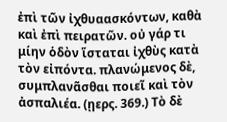ἐπὶ τῶν ἰχθυαασκόντων, καθὰ καὶ ἐπὶ πειρατῶν. οὐ γάρ τι μίην ὁδὸν ἵσταται ἰχθὺς κατὰ τὸν εἰπόντα. πλανώμενος δὲ, συμπλανᾶσθαι ποιεῖ καὶ τὸν ἀσπαλιέα. (ῃερς. 369.) Τὸ δὲ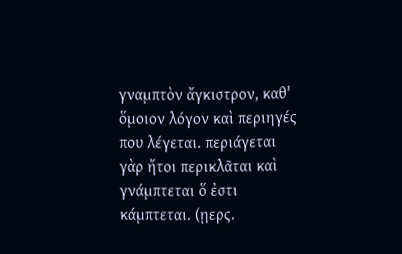γναμπτὸν ἄγκιστρον, καθ' ὅμοιον λόγον καὶ περιηγές που λέγεται. περιάγεται γὰρ ἤτοι περικλᾶται καὶ γνάμπτεται ὅ ἐστι κάμπτεται. (ῃερς.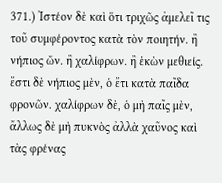371.) Ἰστέον δὲ καὶ ὅτι τριχῶς ἀμελεῖ τις τοῦ συμφέροντος κατὰ τὸν ποιητήν. ἢ νήπιος ὤν. ἢ χαλίφρων. ἢ ἑκὼν μεθιείς. ἔστι δὲ νήπιος μὲν, ὁ ἔτι κατὰ παῖδα φρονῶν. χαλίφρων δὲ, ὁ μὴ παῖς μὲν, ἄλλως δὲ μὴ πυκνὸς ἀλλὰ χαῦνος καὶ τὰς φρένας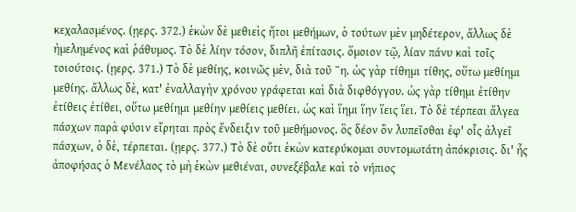κεχαλασμένος. (ῃερς. 372.) ἑκὼν δὲ μεθιεὶς ἤτοι μεθήμων, ὁ τούτων μὲν μηδέτερον, ἄλλως δὲ ἠμελημένος καὶ ῥάθυμος. Τὸ δὲ λίην τόσον, διπλῆ ἐπίτασις. ὅμοιον τῷ, λίαν πάνυ καὶ τοῖς τοιούτοις. (ῃερς. 371.) Τὸ δὲ μεθίης, κοινῶς μὲν, διὰ τοῦ ˉη. ὡς γὰρ τίθημι τίθης, οὕτω μεθίημι μεθίης. ἄλλως δὲ, κατ' ἐναλλαγὴν χρόνου γράφεται καὶ διὰ διφθόγγου. ὡς γὰρ τίθημι ἐτίθην ἐτίθεις ἐτίθει, οὕτω μεθίημι μεθίην μεθίεις μεθίει. ὡς καὶ ἵημι ἵην ἵεις ἵει. Τὸ δὲ τέρπεαι ἄλγεα πάσχων παρὰ φύσιν εἴρηται πρὸς ἔνδειξιν τοῦ μεθήμονος. ὃς δέον ὂν λυπεῖσθαι ἐφ' οἷς ἀλγεῖ πάσχων, ὁ δὲ, τέρπεται. (ῃερς. 377.) Τὸ δὲ οὔτι ἑκὼν κατερύκομαι συντομωτάτη ἀπόκρισις. δι' ἧς ἀποφήσας ὁ Μενέλαος τὸ μὴ ἑκὼν μεθιέναι, συνεξέβαλε καὶ τὸ νήπιος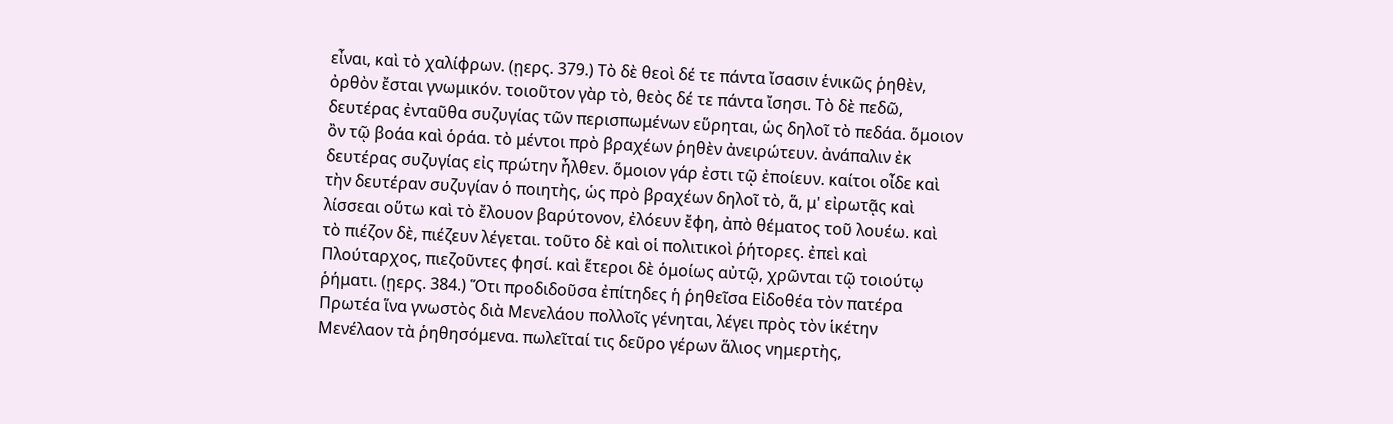εἶναι, καὶ τὸ χαλίφρων. (ῃερς. 379.) Τὸ δὲ θεοὶ δέ τε πάντα ἴσασιν ἑνικῶς ῥηθὲν, ὀρθὸν ἔσται γνωμικόν. τοιοῦτον γὰρ τὸ, θεὸς δέ τε πάντα ἴσησι. Τὸ δὲ πεδῶ, δευτέρας ἐνταῦθα συζυγίας τῶν περισπωμένων εὕρηται, ὡς δηλοῖ τὸ πεδάα. ὅμοιον ὂν τῷ βοάα καὶ ὁράα. τὸ μέντοι πρὸ βραχέων ῥηθὲν ἀνειρώτευν. ἀνάπαλιν ἐκ δευτέρας συζυγίας εἰς πρώτην ἦλθεν. ὅμοιον γάρ ἐστι τῷ ἐποίευν. καίτοι οἶδε καὶ τὴν δευτέραν συζυγίαν ὁ ποιητὴς, ὡς πρὸ βραχέων δηλοῖ τὸ, ἅ, μ' εἰρωτᾷς καὶ λίσσεαι οὕτω καὶ τὸ ἔλουον βαρύτονον, ἐλόευν ἔφη, ἀπὸ θέματος τοῦ λουέω. καὶ τὸ πιέζον δὲ, πιέζευν λέγεται. τοῦτο δὲ καὶ οἱ πολιτικοὶ ῥήτορες. ἐπεὶ καὶ Πλούταρχος, πιεζοῦντες φησί. καὶ ἕτεροι δὲ ὁμοίως αὐτῷ, χρῶνται τῷ τοιούτῳ ῥήματι. (ῃερς. 384.) Ὅτι προδιδοῦσα ἐπίτηδες ἡ ῥηθεῖσα Εἰδοθέα τὸν πατέρα Πρωτέα ἵνα γνωστὸς διὰ Μενελάου πολλοῖς γένηται, λέγει πρὸς τὸν ἱκέτην Μενέλαον τὰ ῥηθησόμενα. πωλεῖταί τις δεῦρο γέρων ἅλιος νημερτὴς,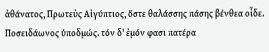ἀθάνατος, Πρωτεὺς Αἰγύπτιος, ὅστε θαλάσσης πάσης βένθεα οἶδε. Ποσειδάωνος ὑποδμώς. τόν δ' ἐμόν φασι πατέρα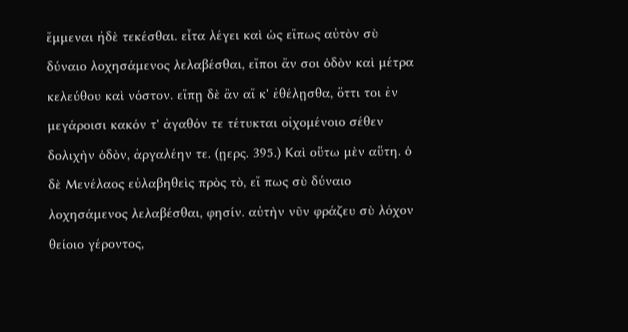ἔμμεναι ἠδὲ τεκέσθαι. εἶτα λέγει καὶ ὡς εἴπως αὐτὸν σὺ δύναιο λοχησάμενος λελαβέσθαι, εἴποι ἄν σοι ὁδὸν καὶ μέτρα κελεύθου καὶ νόστον. εἴπῃ δὲ ἂν αἴ κ' ἐθέλῃσθα, ὅττι τοι ἐν μεγάροισι κακόν τ' ἀγαθόν τε τέτυκται οἰχομένοιο σέθεν δολιχὴν ὁδὸν, ἀργαλέην τε. (ῃερς. 395.) Καὶ οὕτω μὲν αὕτη. ὁ δὲ Μενέλαος εὐλαβηθεὶς πρὸς τὸ, εἴ πως σὺ δύναιο λοχησάμενος λελαβέσθαι, φησίν. αὐτὴν νῦν φράζευ σὺ λόχον θείοιο γέροντος,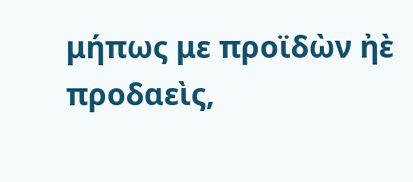μήπως με προϊδὼν ἠὲ προδαεὶς,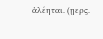ἀλέηται. (ῃερς.